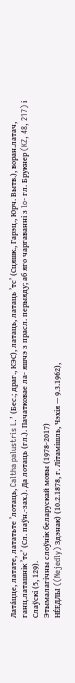Лата́цце, латате, лататьте ’лотаць, Caltha palustris L.’ (Бес.; драг., КЭС), латаць, латаць ’тс’ (Сцяшк., Гарэц., Юрч. Вытв.), воран.латач, ганц.латашнік ’тс’ (Сл. паўн.-зах.). Да лотаць (гл.). Пачатковае ла- яшчэ з прасл. перыяду; аб яго чаргаванні з lo- гл. Брукнер (KZ, 48, 217) і Слаўскі (5, 129).
Этымалагічны слоўнік беларускай мовы (1978-2017)
НЕ́ЕДЛЫ ((Nejedly) Здэнак) (10.2.1878, г. Літамішль, Чэхія — 9.3.1962),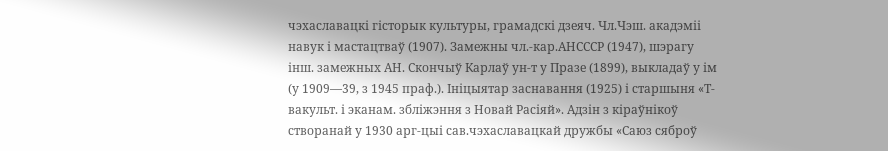чэхаславацкі гісторык культуры, грамадскі дзеяч. Чл.Чэш. акадэміі навук і мастацтваў (1907). Замежны чл.-кар.АНСССР (1947), шэрагу інш. замежных АН. Скончыў Карлаў ун-т у Празе (1899), выкладаў у ім (у 1909—39, з 1945 праф.). Ініцыятар заснавання (1925) і старшыня «Т-вакульт. і эканам. збліжэння з Новай Расіяй». Адзін з кіраўнікоў створанай у 1930 арг-цыі сав.чэхаславацкай дружбы «Саюз сяброў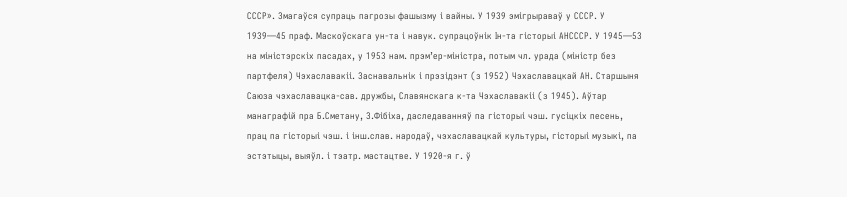СССР». Змагаўся супраць пагрозы фашызму і вайны. У 1939 эмігрыраваў у СССР. У 1939—45 праф. Маскоўскага ун-та і навук. супрацоўнік Ін-та гісторыі АНСССР. У 1945—53 на міністэрскіх пасадах, у 1953 нам. прэм’ер-міністра, потым чл. урада (міністр без партфеля) Чэхаславакіі. Заснавальнік і прэзідэнт (з 1952) Чэхаславацкай АН. Старшыня Саюза чэхаславацка-сав. дружбы, Славянскага к-та Чэхаславакіі (з 1945). Аўтар манаграфій пра Б.Сметану, З.Фібіха, даследаванняў па гісторыі чэш. гусіцкіх песень, прац па гісторыі чэш. і інш.слав. народаў, чэхаславацкай культуры, гісторыі музыкі, па эстэтыцы, выяўл. і тэатр. мастацтве. У 1920-я г. ў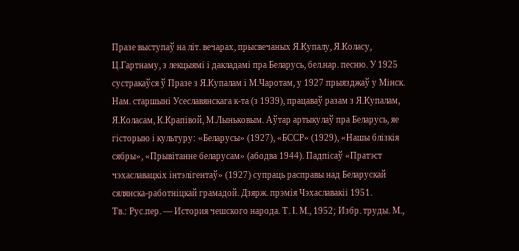Празе выступаў на літ. вечарах, прысвечаных Я.Купалу, Я.Коласу, Ц.Гартнаму, з лекцыямі і дакладамі пра Беларусь, бел.нар. песню. У 1925 сустракаўся ў Празе з Я.Купалам і М.Чаротам, у 1927 прыязджаў у Мінск. Нам. старшыні Усеславянскага к-та (з 1939), працаваў разам з Я.Купалам, Я.Коласам, К.Крапівой, М.Лыньковым. Аўтар артыкулаў пра Беларусь, яе гісторыю і культуру: «Беларусы» (1927), «БССР» (1929), «Нашы блізкія сябры», «Прывітанне беларусам» (абодва 1944). Падпісаў «Пратэст чэхаславацкіх інтэлігентаў» (1927) супраць расправы над Беларускай сялянска-работніцкай грамадой. Дзярж. прэмія Чэхаславакіі 1951.
Тв.: Рус.пер. — История чешского народа. Т. І. М., 1952; Избр. труды. М.,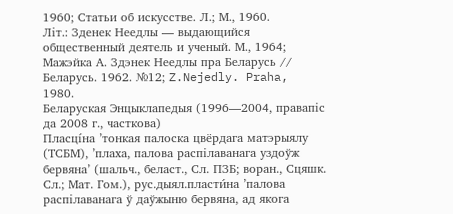1960; Статьи об искусстве. Л.; М., 1960.
Літ.: Зденек Неедлы — выдающийся общественный деятель и ученый. М., 1964; Мажэйка А. Здэнек Неедлы пра Беларусь // Беларусь. 1962. №12; Z.Nejedly. Praha, 1980.
Беларуская Энцыклапедыя (1996—2004, правапіс да 2008 г., часткова)
Пласці́на ’тонкая палоска цвёрдага матэрыялу (ТСБМ), ’плаха, палова распілаванага уздоўж бервяна’ (шальч., беласт., Сл. ПЗБ; воран., Сцяшк. Сл.; Мат. Гом.), рус.дыял.пласти́на ’палова распілаванага ў даўжыню бервяна, ад якога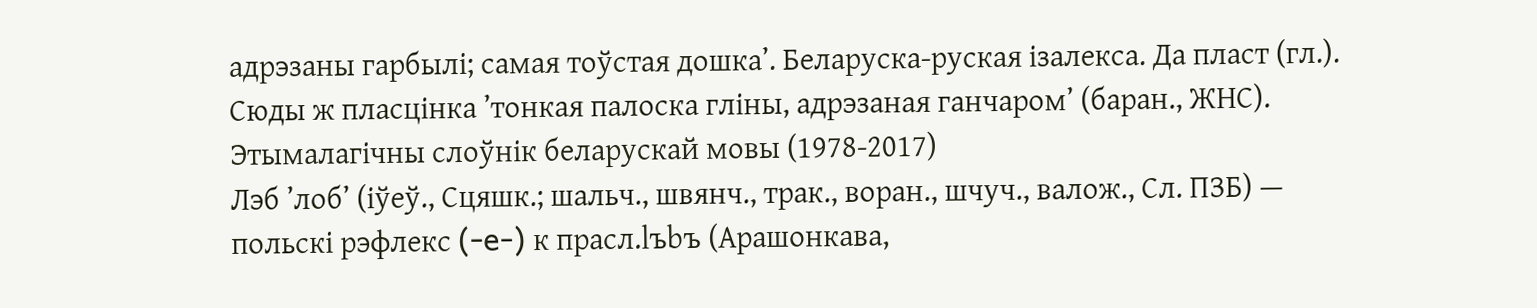адрэзаны гарбылі; самая тоўстая дошка’. Беларуска-руская ізалекса. Да пласт (гл.). Сюды ж пласцінка ’тонкая палоска гліны, адрэзаная ганчаром’ (баран., ЖНС).
Этымалагічны слоўнік беларускай мовы (1978-2017)
Лэб ’лоб’ (іўеў., Сцяшк.; шальч., швянч., трак., воран., шчуч., валож., Сл. ПЗБ) — польскі рэфлекс (‑e‑) к прасл.lъbъ (Арашонкава,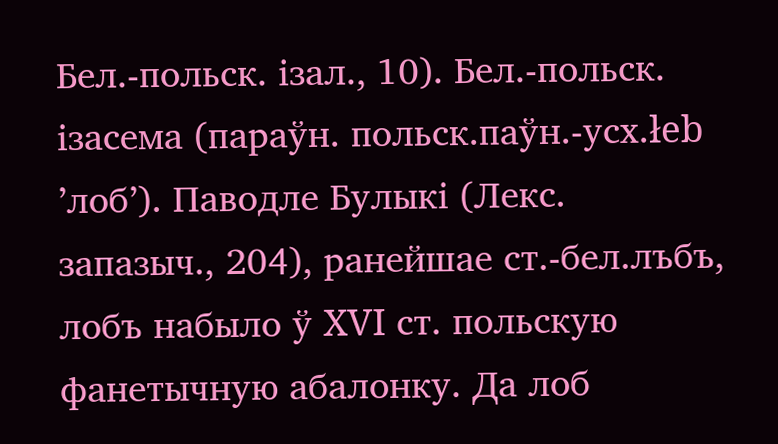Бел.-польск. ізал., 10). Бел.-польск. ізасема (параўн. польск.паўн.-усх.łeb ’лоб’). Паводле Булыкі (Лекс. запазыч., 204), ранейшае ст.-бел.лъбъ, лобъ набыло ў XVI ст. польскую фанетычную абалонку. Да лоб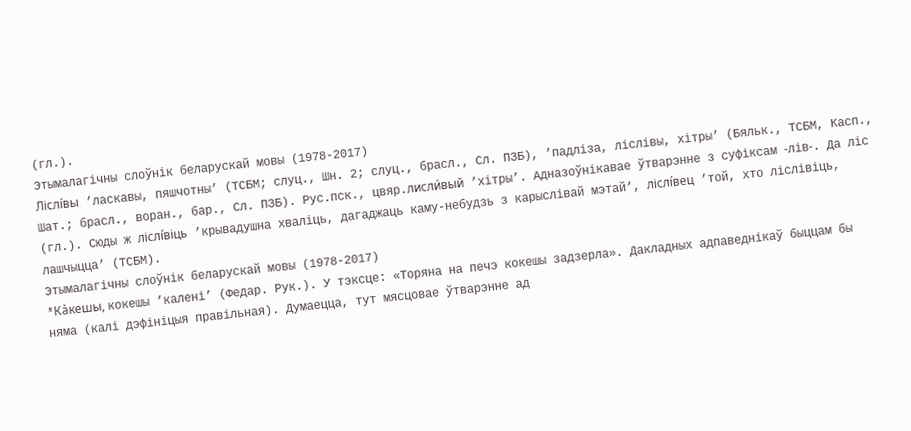(гл.).
Этымалагічны слоўнік беларускай мовы (1978-2017)
Ліслі́вы ’ласкавы, пяшчотны’ (ТСБМ; слуц., Шн. 2; слуц., брасл., Сл. ПЗБ), ’падліза, ліслівы, хітры’ (Бяльк., ТСБМ, Касп., Шат.; брасл., воран., бар., Сл. ПЗБ). Рус.пск., цвяр.лисли́вый ’хітры’. Адназоўнікавае ўтварэнне з суфіксам ‑лів‑. Да ліс (гл.). Сюды ж ліслі́віць ’крывадушна хваліць, дагаджаць каму-небудзь з карыслівай мэтай’, ліслі́вец ’той, хто ліслівіць, лашчыцца’ (ТСБМ).
Этымалагічны слоўнік беларускай мовы (1978-2017)
*Ка̀кешы, кокешы ’калені’ (Федар. Рук.). У тэксце: «Торяна на печэ кокешы задзерла». Дакладных адпаведнікаў быццам бы няма (калі дэфініцыя правільная). Думаецца, тут мясцовае ўтварэнне ад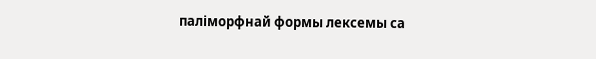паліморфнай формы лексемы са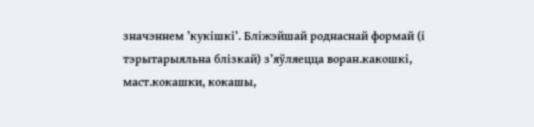значэннем ’кукішкі’. Бліжэйшай роднаснай формай (і тэрытарыяльна блізкай) з’яўляецца воран.какошкі, маст.кокашки, кокашы,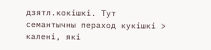дзятл.кокішкі. Тут семантычны пераход кукішкі > калені, які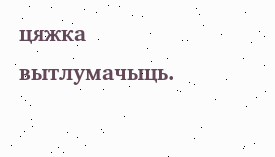цяжка вытлумачыць.